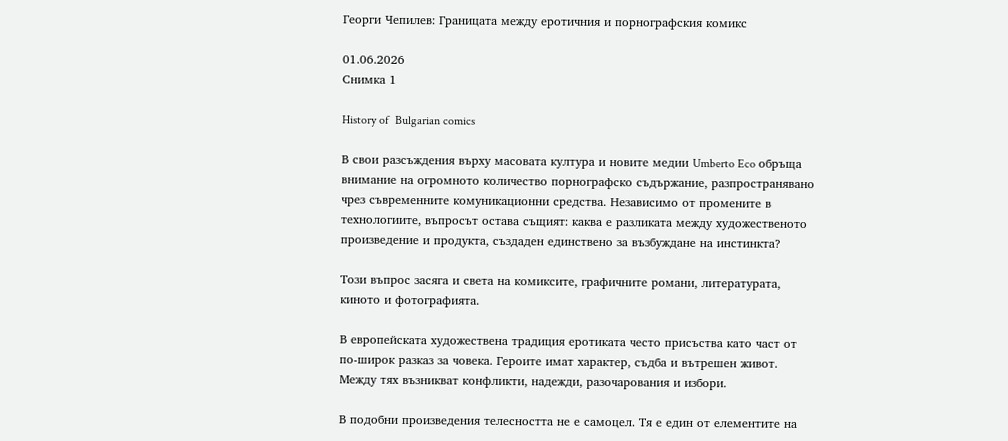Георги Чепилев: Границата между еротичния и порнографския комикс

01.06.2026
Снимка 1

History of  Bulgarian comics

В свои разсъждения върху масовата култура и новите медии Umberto Eco обръща внимание на огромното количество порнографско съдържание, разпространявано чрез съвременните комуникационни средства. Независимо от промените в технологиите, въпросът остава същият: каква е разликата между художественото произведение и продукта, създаден единствено за възбуждане на инстинкта?

Този въпрос засяга и света на комиксите, графичните романи, литературата, киното и фотографията.

В европейската художествена традиция еротиката често присъства като част от по-широк разказ за човека. Героите имат характер, съдба и вътрешен живот. Между тях възникват конфликти, надежди, разочарования и избори.

В подобни произведения телесността не е самоцел. Тя е един от елементите на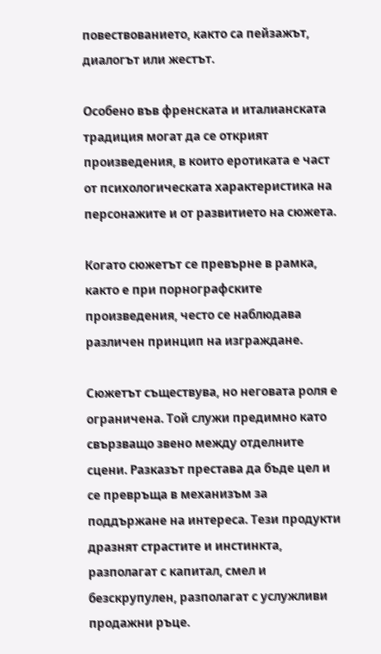повествованието, както са пейзажът, диалогът или жестът.

Особено във френската и италианската традиция могат да се открият произведения, в които еротиката е част от психологическата характеристика на персонажите и от развитието на сюжета.

Когато сюжетът се превърне в рамка, както е при порнографските произведения, често се наблюдава различен принцип на изграждане.

Сюжетът съществува, но неговата роля е ограничена. Той служи предимно като свързващо звено между отделните сцени. Разказът престава да бъде цел и се превръща в механизъм за поддържане на интереса. Тези продукти дразнят страстите и инстинкта, разполагат с капитал, смел и безскрупулен, разполагат с услужливи продажни ръце.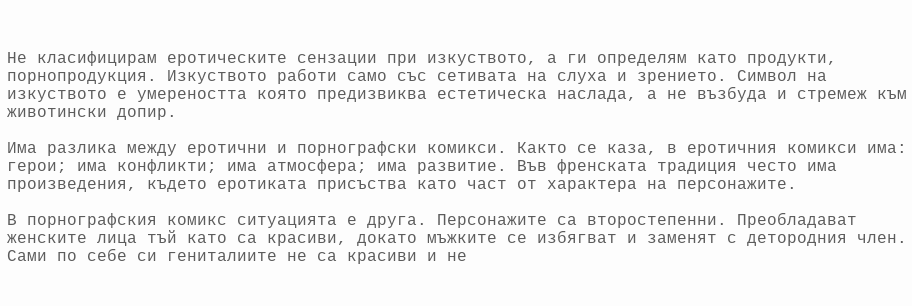Не класифицирам еротическите сензации при изкуството, а ги определям като продукти, порнопродукция. Изкуството работи само със сетивата на слуха и зрението. Символ на изкуството е умереността която предизвиква естетическа наслада, а не възбуда и стремеж към животински допир.

Има разлика между еротични и порнографски комикси. Както се каза, в еротичния комикси има: герои; има конфликти; има атмосфера; има развитие. Във френската традиция често има произведения, където еротиката присъства като част от характера на персонажите.

В порнографския комикс ситуацията е друга. Персонажите са второстепенни. Преобладават женските лица тъй като са красиви, докато мъжките се избягват и заменят с детородния член. Сами по себе си гениталиите не са красиви и не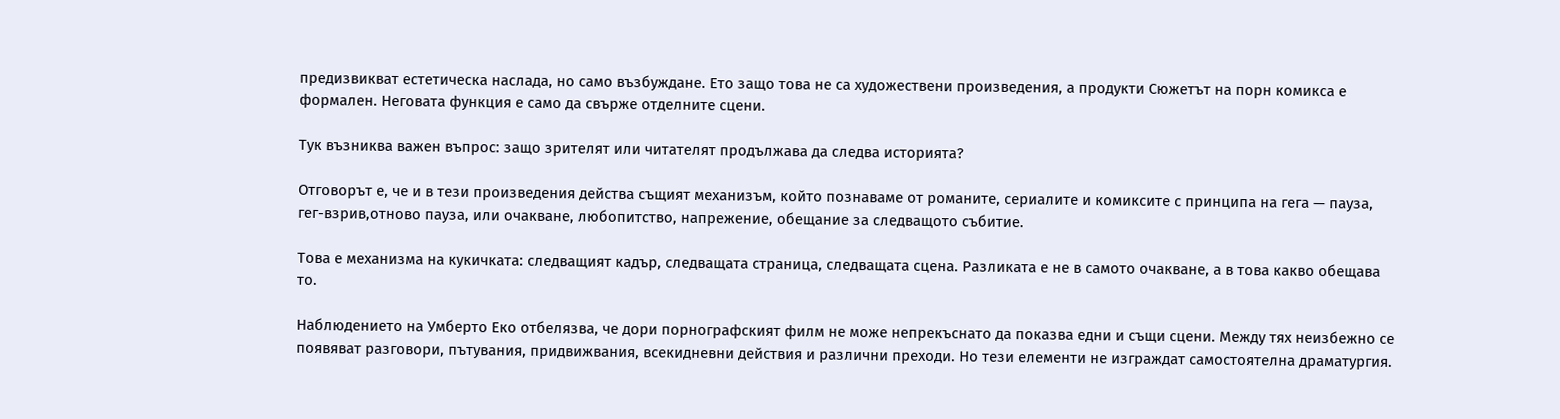предизвикват естетическа наслада, но само възбуждане. Ето защо това не са художествени произведения, а продукти Сюжетът на порн комикса е формален. Неговата функция е само да свърже отделните сцени.

Тук възниква важен въпрос: защо зрителят или читателят продължава да следва историята?

Отговорът е, че и в тези произведения действа същият механизъм, който познаваме от романите, сериалите и комиксите с принципа на гега — пауза, гег-взрив,отново пауза, или очакване, любопитство, напрежение, обещание за следващото събитие.

Това е механизма на кукичката: следващият кадър, следващата страница, следващата сцена. Разликата е не в самото очакване, а в това какво обещава то.

Наблюдението на Умберто Еко отбелязва, че дори порнографският филм не може непрекъснато да показва едни и същи сцени. Между тях неизбежно се появяват разговори, пътувания, придвижвания, всекидневни действия и различни преходи. Но тези елементи не изграждат самостоятелна драматургия.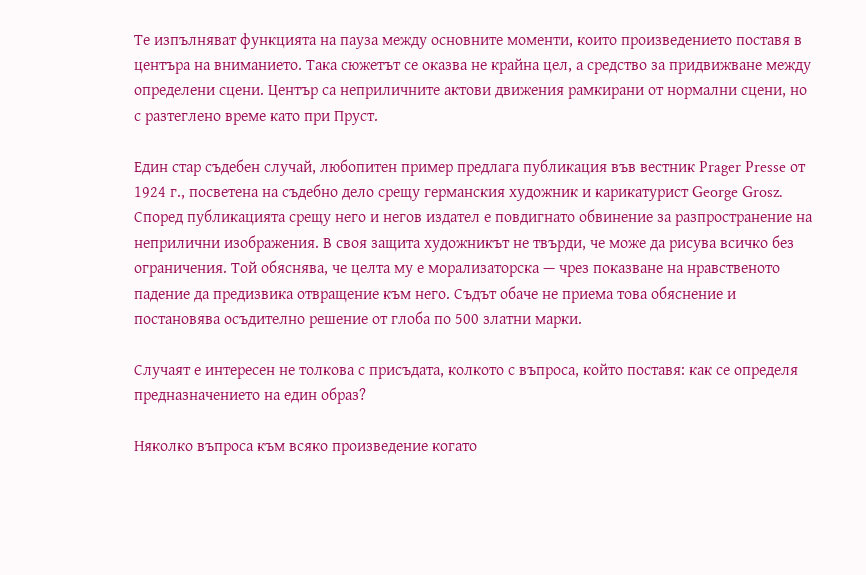Те изпълняват функцията на пауза между основните моменти, които произведението поставя в центъра на вниманието. Така сюжетът се оказва не крайна цел, а средство за придвижване между определени сцени. Център са неприличните актови движения рамкирани от нормални сцени, но с разтеглено време като при Пруст.

Един стар съдебен случай, любопитен пример предлага публикация във вестник Prager Presse от 1924 г., посветена на съдебно дело срещу германския художник и карикатурист George Grosz. Според публикацията срещу него и негов издател е повдигнато обвинение за разпространение на неприлични изображения. В своя защита художникът не твърди, че може да рисува всичко без ограничения. Той обяснява, че целта му е морализаторска — чрез показване на нравственото падение да предизвика отвращение към него. Съдът обаче не приема това обяснение и постановява осъдително решение от глоба по 500 златни марки.

Случаят е интересен не толкова с присъдата, колкото с въпроса, който поставя: как се определя предназначението на един образ?

Няколко въпроса към всяко произведение когато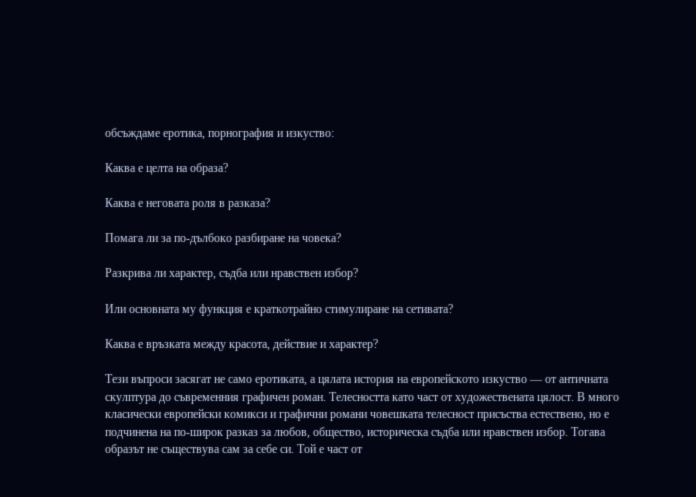обсъждаме еротика, порнография и изкуство:

Каква е целта на образа?

Каква е неговата роля в разказа?

Помага ли за по-дълбоко разбиране на човека?

Разкрива ли характер, съдба или нравствен избор?

Или основната му функция е краткотрайно стимулиране на сетивата?

Каква е връзката между красота, действие и характер?

Тези въпроси засягат не само еротиката, а цялата история на европейското изкуство — от античната скулптура до съвременния графичен роман. Телесността като част от художествената цялост. В много класически европейски комикси и графични романи човешката телесност присъства естествено, но е подчинена на по-широк разказ за любов, общество, историческа съдба или нравствен избор. Тогава образът не съществува сам за себе си. Той е част от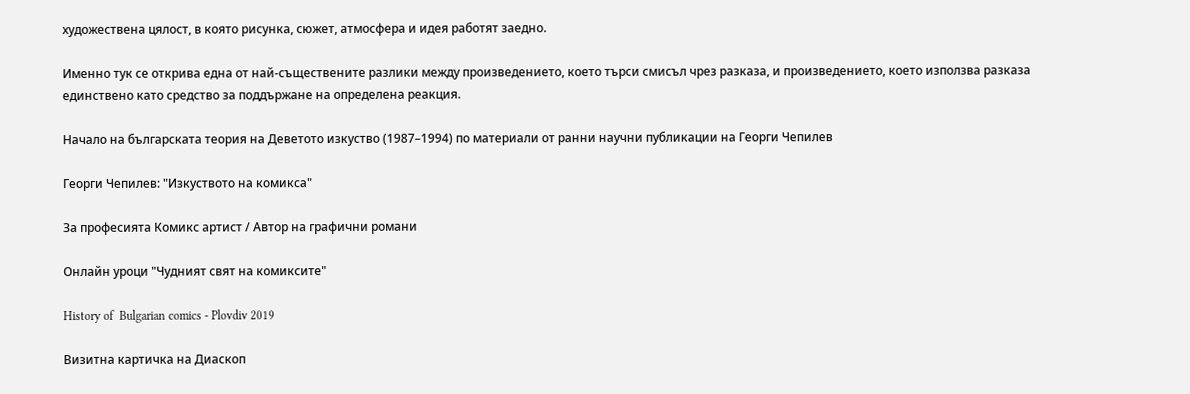художествена цялост, в която рисунка, сюжет, атмосфера и идея работят заедно.

Именно тук се открива една от най-съществените разлики между произведението, което търси смисъл чрез разказа, и произведението, което използва разказа единствено като средство за поддържане на определена реакция.

Начало на българската теория на Деветото изкуство (1987–1994) по материали от ранни научни публикации на Георги Чепилев

Георги Чепилев: "Изкуството на комикса"

За професията Комикс артист / Автор на графични романи

Онлайн уроци "Чудният свят на комиксите"

History of  Bulgarian comics - Plovdiv 2019

Визитна картичка на Диаскоп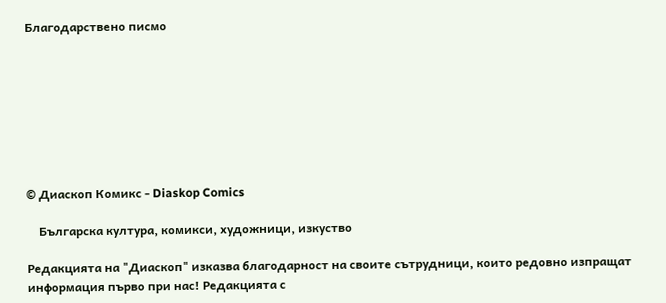Благодарствено писмо








© Диаскоп Комикс - Diaskop Comics

    Българска култура, комикси, художници, изкуство

Редакцията на "Диаскоп" изказва благодарност на своите сътрудници, които редовно изпращат информация първо при нас! Редакцията с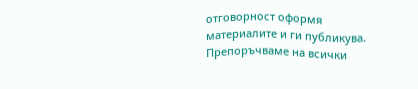отговорност оформя материалите и ги публикува. Препоръчваме на всички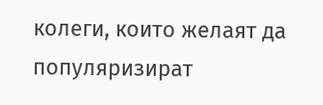колеги, които желаят да популяризират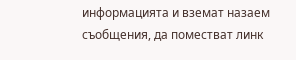информацията и вземат назаем съобщения, да поместват линк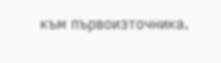към първоизточника.